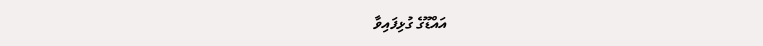އައްޑޫގެ ގުޅިފައިވާ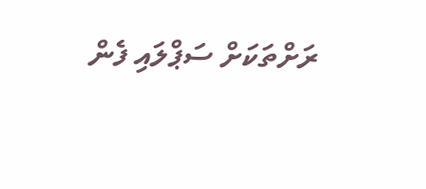ރަށްތަކަށް ސަޕްލައި ފެން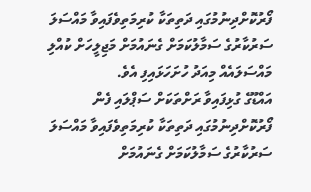ފޯރުކޮށްދިނުމުގައި ދަތިތަކާ ކުރިމަތިވެފައިވާ މައްސަލަ ސަރުކާރުގެ ސަމާލުކަމަށް ގެނައުމަށް މަޖިލީހަށް ކުއްލި މައްސަލައެއް މިއަދު ހުށަހަޅައިފި އެވެ.
އައްޑޫގެ ގުޅިފައިވާ ރަށްތަކަށް ސަޕްލައި ފެން ފޯރުކޮށްދިނުމުގައި ދަތިތަކާ ކުރިމަތިވެފައިވާ މައްސަލަ ސަރުކާރުގެ ސަމާލުކަމަށް ގެނައުމަށް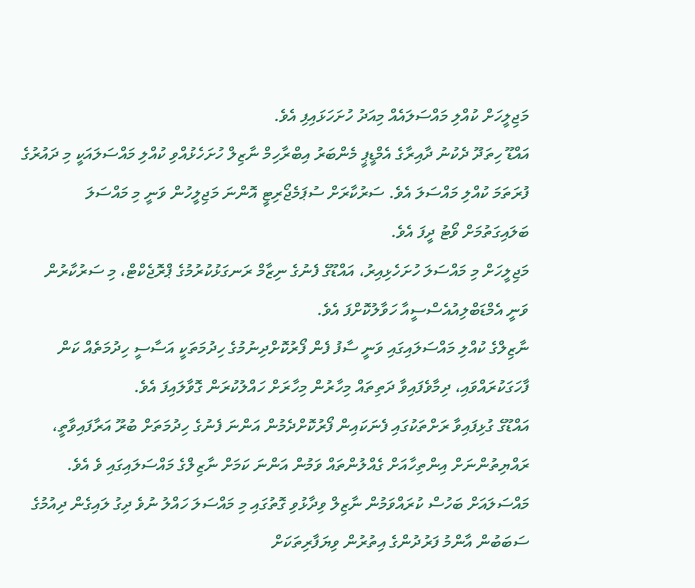މަޖިލީހަށް ކުއްލި މައްސަލައެއް މިއަދު ހުށަހަޅައިފި އެވެ.
އައްޑޫ ހިތަދޫ ދެކުނު ދާއިރާގެ އެމްޑީޕީ މެންބަރު އިބްރާހިމް ނާޒިލް ހުށަހެޅުއްވި ކުއްލި މައްސަލައަކީ މި ދައުރުގެ ފުރަތަމަ ކުއްލި މައްސަލަ އެވެ. ސަރުކާރަށް ސުޕަމެޖޯރިޓީ އޮންނަ މަޖިލީހުން ވަނީ މި މައްސަލަ ބަލައިގަތުމަށް ވޯޓު ދީފަ އެވެ.
މަޖިލީހަށް މި މައްސަލަ ހުށަހެޅިއިރު، އައްޑޫގެ ފެނުގެ ނިޒާމް ރަނގަޅުކުރުމުގެ ޕްރޮޖެކްޓް، މި ސަރުކާރުން ވަނީ އެމްޑަބްލިއުއެސްސީއާ ހަވާލުކޮށްފަ އެވެ.
ނާޒިލްގެ ކުއްލި މައްސަލައިގައި ވަނީ ސާފު ފެން ފޯރުކޮށްދިނުމުގެ ހިދުމަތަކީ އަސާސީ ހިދުމަތެއް ކަން ފާހަގަކުރައްވައި، ދިމާވެފައިވާ ދަތިތައް މިހާރުން މިހާރަށް ހައްލުކުރަން ގޮވާލައިފަ އެވެ.
އައްޑޫގެ ގުޅިފައިވާ ރަށްތަކުގައި ފެނަކައިން ފޯރުކޮށްދެމުން އަންނަ ފެނުގެ ހިދުމަތަށް ބުރޫ އަރާފައިވާތީ، ރައްޔިތުންނަށް އިންތިހާއަށް ގެއްލުންތައް ވަމުން އަންނަ ކަމަށް ނާޒިލްގެ މައްސަލައިގައި ވެ އެވެ.
މައްސަލައަށް ބަހުސް ކުރައްވަމުން ނާޒިލް ވިދާޅުވި ގޮތުގައި މި މައްސަލަ ހައްލު ނުވެ ދިގު ލައިގެން ދިއުމުގެ ސަބަބުން އާންމު ފަރުދުންގެ އިތުރުން ވިޔަފާރިތަކަށް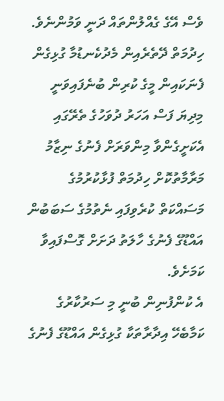ވެސް އޭގެ ގެއްލުންތައް ދަނީ ވަމުންނެވެ.
ހިދުމަތް ދޭތެރެއިން މެދުކެނޑުމާ ގުޅިގެން ފެނަކައިން މީގެ ކުރިން ބުނެފައިވަނީ މިދިޔަ ފަސް އަހަރު ދުވަހުގެ ތެރޭގައި އެކަށީގެންވާ މިންވަރަށް ފެނުގެ ނިޒާމު މަރާމާތުކޮށް ހިދުމަތް ފުޅާކުރުމުގެ މަސައްކަތް ކުރެވިފައި ނެތުމުގެ ސަބަބުން އައްޑޫގެ ފެނުގެ ހާލަތު ދަށަށް ގޮސްފައިވާ ކަމަށެވެ.
އެ ކުންފުނިން ބުނީ މި ސަރުކާރުގެ ކަމާބެހޭ އިދާރާތަކާ ގުޅިގެން އައްޑޫގެ ފެނުގެ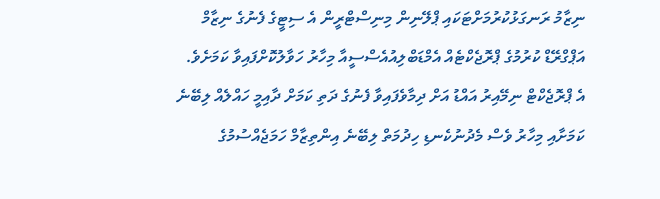ނިޒާމު ރަނގަޅުކުރުމަށްޓަކައި ޕްލޭނިން މިނިސްޓްރީން އެ ސިޓީގެ ފެނުގެ ނިޒާމް އަޕްގްރޭޑް ކުރުމުގެ ޕްރޮޖެކްޓެއް އެމްޑަބްލިއުއެސްސީއާ މިހާރު ހަވާލުކޮށްފައިވާ ކަމަށެވެ.
އެ ޕްރޮޖެކްޓް ނިމޭއިރު އައްޑު އަށް ދިމާވެފައިވާ ފެނުގެ ދަތި ކަމަށް ދާއިމީ ހައްލެއް ލިބޭނެ ކަމަށާއި މިހާރު ވެސް މެދުނުކެނޑި ހިދުމަތް ލިބޭނެ އިންތިޒާމް ހަމަޖެއްސުމުގެ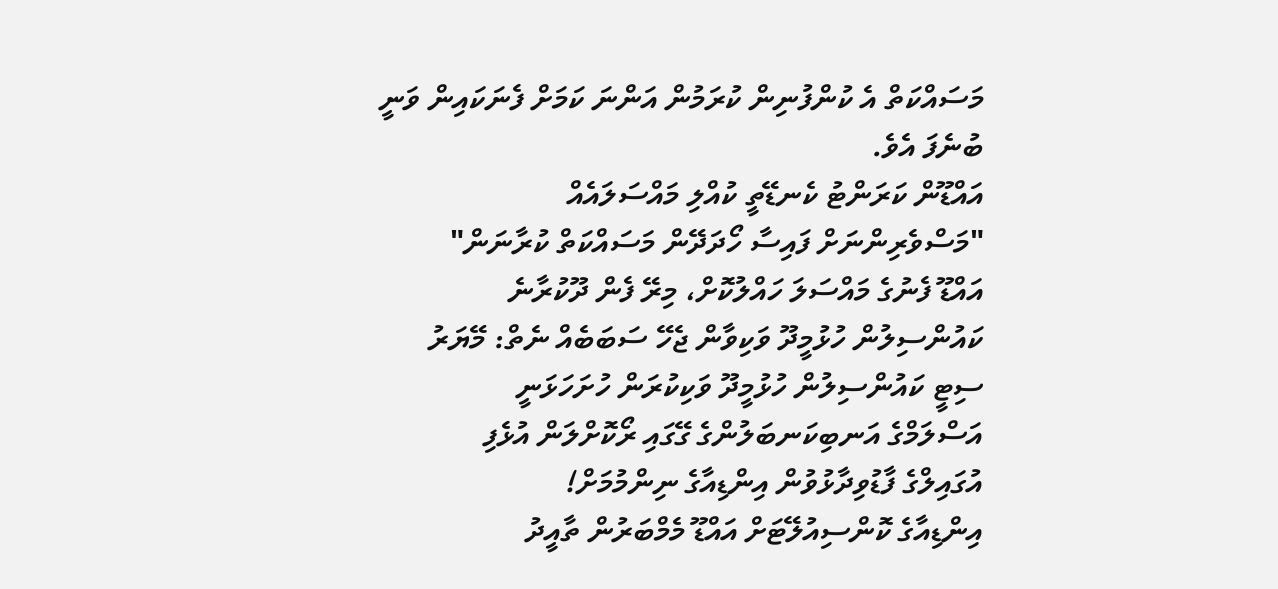މަސައްކަތް އެ ކުންފުނިން ކުރަމުން އަންނަ ކަމަށް ފެނަކައިން ވަނީ ބުނެފަ އެވެ.
އައްޑޫން ކަރަންޓު ކެނޑޭތީ ކުއްލި މައްސަލައެއް
"މަސްވެރިންނަށް ފައިސާ ހޯދަދޭން މަސައްކަތް ކުރާނަން"
އައްޑޫ ފެނުގެ މައްސަލަ ހައްލުކޮށް، މިރޭ ފެން ދޫކުރާނެ
ކައުންސިލުން ހުޅުމީދޫ ވަކިވާން ޖެހޭ ސަބަބެއް ނެތް: މޭޔަރު
ސިޓީ ކައުންސިލުން ހުޅުމީދޫ ވަކިކުރަން ހުށަހަޅަނީ
އަސްލަމްގެ އަނބިކަނބަލުންގެ ގޭގައި ރޯކޮށްލަން އުޅެފި
އުގައިލްގެ ފާޑުވިދާޅުވުން އިންޑިއާގެ ނިންމުމަށް!
އިންޑިއާގެ ކޮންސިއުލޭޓަށް އައްޑޫ މެމްބަރުން ތާއީދު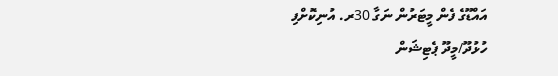އައްޑޫގެ ފެން މީޓަރުން ނަގާ 30ރ. އުނިކޮށްފި
ހުޅުދޫ/މީދޫ ޕެޓިޝަން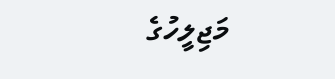މަޖިލީހުގެ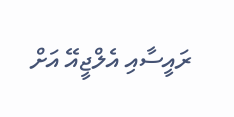ރައީސާއި އެލްޖީއޭ އަށް